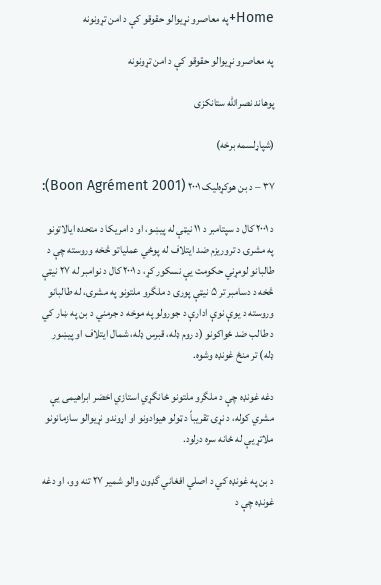Home+په معاصرو نړیوالو حقوقو کې د امن تړونونه

په معاصرو نړیوالو حقوقو کې د امن تړونونه

پوهاند نصرالله ستانکزی

(شپاړلسمه برخه)

۳۷ – د بن هوکړه‌لیک ۲۰۰۱ (Boon Agrément 2001):

د ۲۰۰۱ کال د سپتامبر د ۱۱ نیټې له پیښو، او د امریکا د متحده ایالاتونو په مشرۍ د تروریزم ضد ایتلاف له پوځي عملیاتو‌ څخه وروسته چې د طالبانو لومړني حکومت یې نسکور کړ، د ۲۰۰۱ کال د نوامبر له ۲۷ نیټې څخه د دسامبر تر ۵ نیټې پوری د ملگرو‌ ملتونو په مشرۍ، له طالبانو وروسته د یوې نوې ادارې د جورولو‌ په موخه د جرمني د بن په ښار کي د طالب ضد ځواکونو (د روم ډله، ‌قبرس ډله، شمال ایتلاف او پیښور ډله) تر منځ غونډه وشوه.

دغه غونډه چې د ملگرو ملتونو ځانگړي استازي اخضر ابراهیمی یې مشري کوله، د نړۍ تقریباً د ټولو هیوادونو او اړوندو‌ نړیوالو سازمانونو ملاتړ یې له ځانه سره درلود.

د بن په غونډه کي د اصلي افغاني گډون والو شمیر ۲۷ تنه وو، او دغه غونډه چې د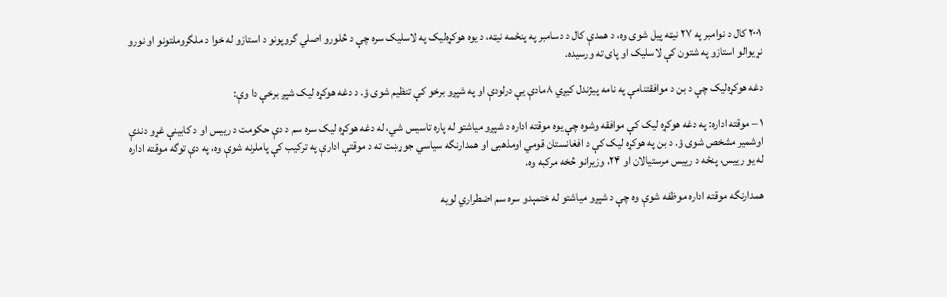۲۰۰۱ کال د نوامبر په ۲۷ نیټه پیل شوی وه، د همدې کال د دسامبر په پنځمه نیټه، د یوه هوکړه‌لیک په لاسلیک سره چې د څلورو اصلي گروپونو د استازو له خوا د ملگرو‌ملتونو او نورو نړیوالو استازو په شتون کې لاسلیک او پای ته ورسیده.

دغه هوکړه‌لیک چې د بن د موافقتنامې په نامه پیژندل کیږي ۸مادې یې درلودې او په شپږو برخو کې تنظیم شوی ؤ. د دغه هوکړه لیک شپږ برخې دا وې:

۱ – موقته اداره: په دغه هوکړه لیک کې موافقه وشوه چې یوه موقته اداره د شپږو میاشتو له پاره تاسیس شي، له دغه هوکړه لیک سره سم د دې حکومت د رییس او د کابینې غړو دندې او‌شمیر مشخص شوی ؤ. د بن په هوکړه لیک کې د افغانستان قومي او‌مذهبی او همدارنگه سیاسي جوړښت ته د موقتې ادارې په ترکیب کې پاملرنه شوې وه، په دې توگه موقته اداره له یو رییس، پنځه د رییس مرستیالان او ۲۴، وزیرانو څخه مرکبه وه.

همدارنگه موقته اداره موظفه شوې وه چې د شپږو میاشتو له ختمېدو سره سم اضطراري لویه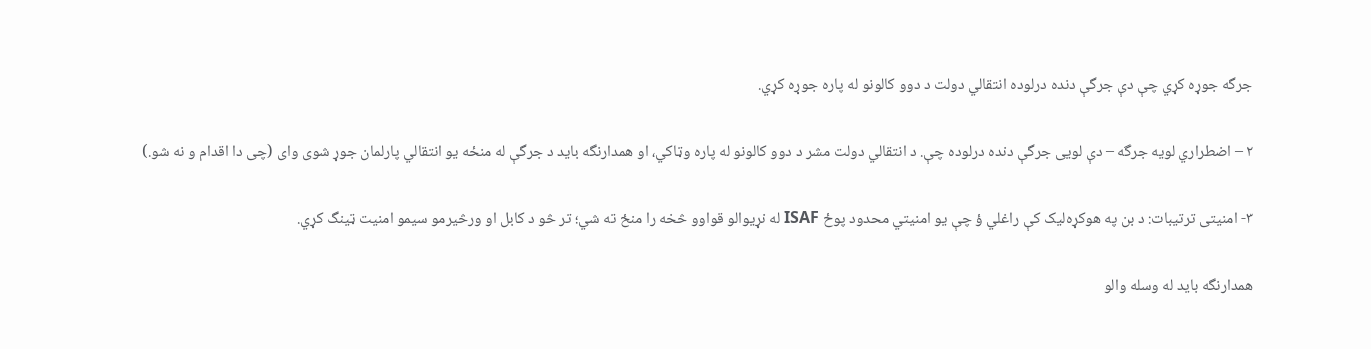جرگه جوړه کړي چې دې جرگې دنده درلوده انتقالي دولت د دوو کالونو له پاره جوړه کړي.

۲ – اضطراري لویه جرگه – دې لویی جرگې دنده درلوده چې. د انتقالي دولت مشر د دوو کالونو له پاره ‌وټاکي، او همدارنگه باید د جرگې له منځه یو انتقالي پارلمان جوړ شوی وای (چی دا اقدام ‌و نه شو.)

۳- امنیتی ترتیبات: د بن په هوکړه‌لیک کې راغلي ؤ چې یو امنیتي محدود پوځ ISAF له نړیوالو قواوو څخه را منځ ته شي؛ تر څو د کابل او ورڅیرمو سیمو امنیت ټینگ کړي.

همدارنگه باید له وسله والو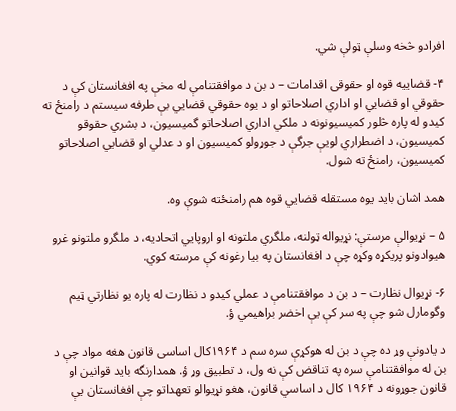افرادو څخه وسلې ټولې شي.

۴- قضاییه قوه او حقوقی اقدامات – د بن د موافقتنامې له مخې په افغانستان کې د حقوقي او قضایي او اداري اصلاحاتو او د یوه حقوقي قضایي بې طرفه سیستم د رامنځ ته کیدو‌ له پاره څلور کمیسیونونه د ملکي اداري اصلاحاتو گمیسیون، د بشري حقوقو کمیسیون، د اضطراري لویې جرگې د جوړولو کمیسیون او د عدلي او قضایي اصلاحاتو کمیسیون، رامنځ ته شول.

همد‌ اشان باید یوه مستقله قضایي قوه هم رامنځته شوې وه.

۵ – نړیوالې مرستې: نړیواله ټولنه، ملگري ملتونه او‌ اروپایي اتحادیه، د ملگرو ملتونو غرو هیوادونو پریکړه وکړه چې د افغانستان په بیا رغونه کې مرسته کوي.

۶- نړیوال نظارت – د بن د موافقتنامې د عملي کیدو د نظارت له پاره یو نظارتي ټیم وگومارل شو چې په سر کې یې اخضر براهیمي ؤ.

د یادونې وړ ده چې د بن له هوکړې سره سم د ۱۹۶۴کال اساسی قانون هغه مواد چې د بن‌ له موافقتنامې سره په تناقض کې نه ول، د تطبیق وړ ؤ. همدارنگه باید قوانین او قانون جوړونه د ۱۹۶۴ کال د اساسي قانون، هغو نړیوالو تعهداتو چې افغانستان یې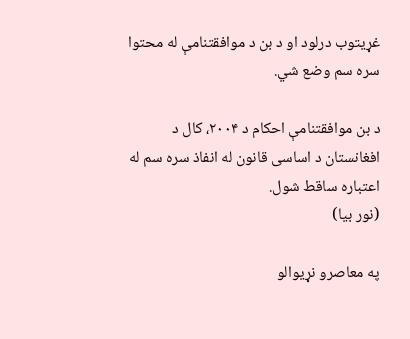غړیتوب درلود او د بن د موافقتنامې له ‌محتوا سره سم وضع شي.

د بن موافقتنامې احکام د ۲۰۰۴، کال د افغانستان د اساسی قانون له انفاذ سره سم له اعتباره ساقط شول.
(نور بیا)

په معاصرو نړیوالو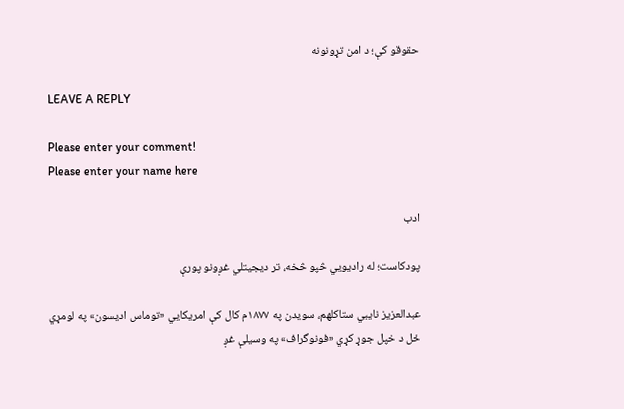حقوقو کې؛ د امن تړونونه

LEAVE A REPLY

Please enter your comment!
Please enter your name here

ادب

پودکاست؛ له رادیويي څپو څخه، تر دیجیتلي غږونو پورې

عبدالعزیز نایبي ستاکلهم، سویدن په ۱۸۷۷م کال کې امریکایي «توماس ادیسون» په لومړي ځل د خپل جوړ کړي «فونوگراف» په وسیلې غږ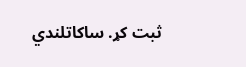ثبت کړ. ساکاتلندي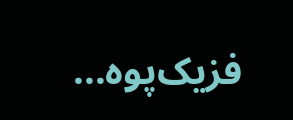فزیک‌پوه...